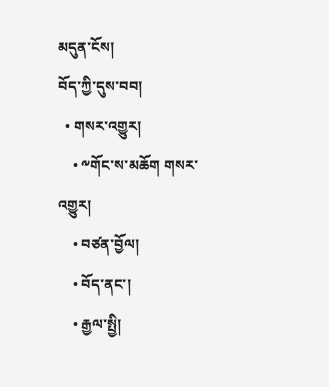མདུན་ངོས།
བོད་ཀྱི་དུས་བབ།
  • གསར་འགྱུར།
    • ༸གོང་ས་མཆོག གསར་འགྱུར།
    • བཙན་བྱོལ།
    • བོད་ནང་།
    • རྒྱལ་སྤྱི།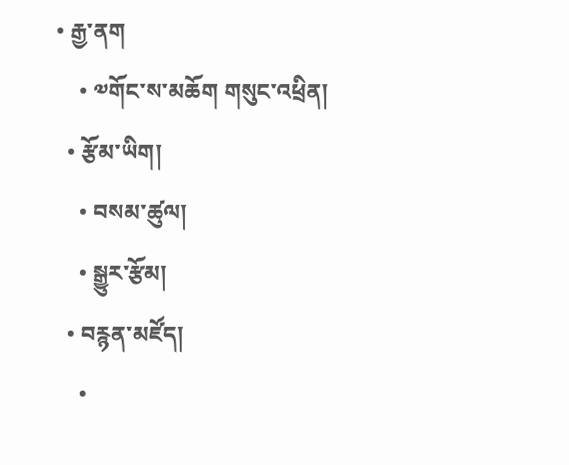• རྒྱ་ནག
    • ༧གོང་ས་མཆོག གསུང་འཕྲིན།
  • རྩོམ་ཡིག།
    • བསམ་ཚུལ།
    • སྒྱུར་རྩོམ།
  • བརྙན་མཛོད།
    •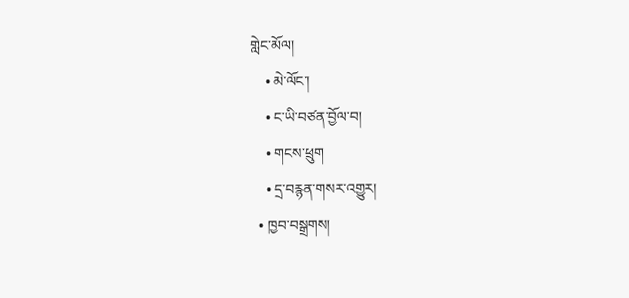གླེང་མོལ།
    • མེ་ལོང་།
    • ང་ཡི་བཙན་བྱོལ་བ།
    • གངས་ཕྲུག
    • དྲ་བརྙན་གསར་འགྱུར།
  • ཁྱབ་བསྒྲགས།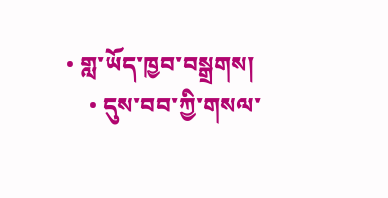• གླ་ཡོད་ཁྱབ་བསྒྲགས།
    • དུས་བབ་ཀྱི་གསལ་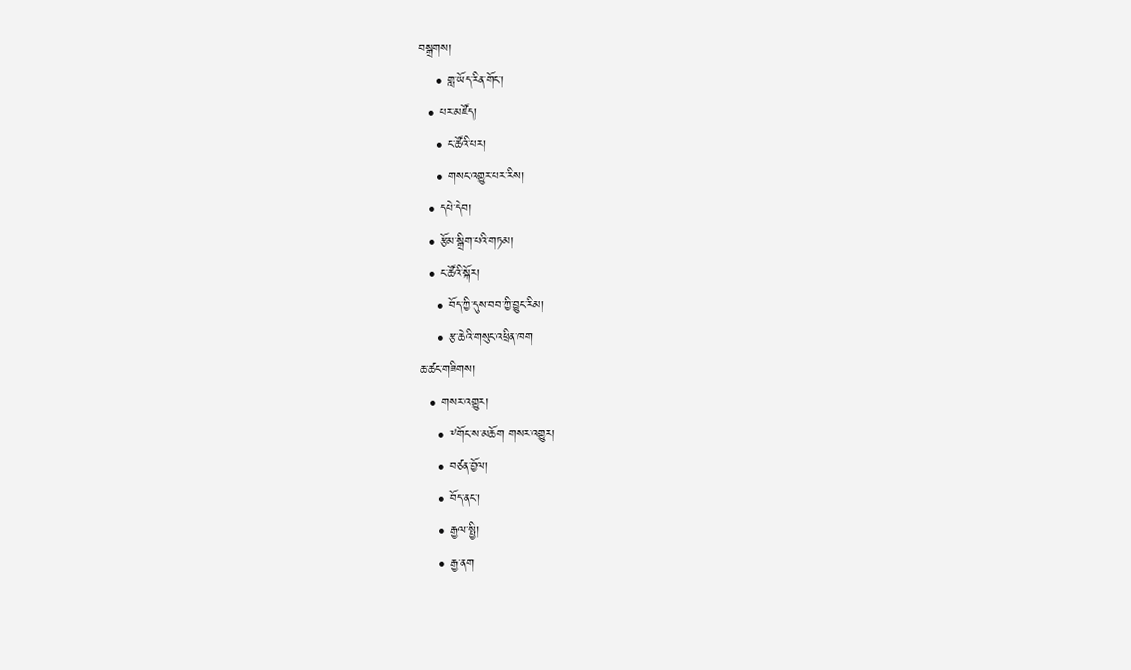བསྒྲགས།
    • གླ་ཡོད་རིན་གོང་།
  • པར་མཛོད།
    • ང་ཚོའི་པར།
    • གསང་འགྱུར་པར་རིས།
  • དཔེ་དེབ།
  • རྩོམ་སྒྲིག་པའི་གཏམ།
  • ང་ཚོའི་སྐོར།
    • བོད་ཀྱི་དུས་བབ་ཀྱི་བྱུང་རིམ།
    • རྩ་ཆེའི་གསུང་འཕྲིན་ཁག
ཆ་ཚང་གཟིགས།
  • གསར་འགྱུར།
    • ༸གོང་ས་མཆོག གསར་འགྱུར།
    • བཙན་བྱོལ།
    • བོད་ནང་།
    • རྒྱལ་སྤྱི།
    • རྒྱ་ནག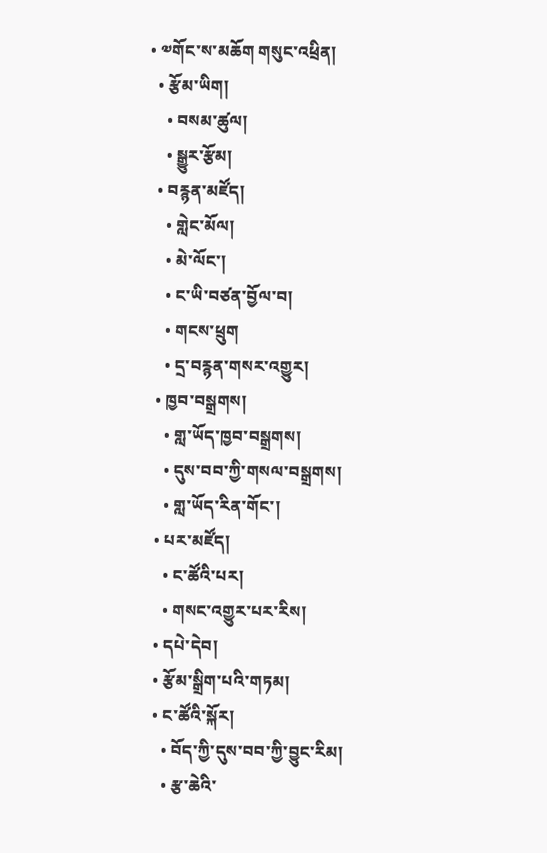• ༧གོང་ས་མཆོག གསུང་འཕྲིན།
  • རྩོམ་ཡིག།
    • བསམ་ཚུལ།
    • སྒྱུར་རྩོམ།
  • བརྙན་མཛོད།
    • གླེང་མོལ།
    • མེ་ལོང་།
    • ང་ཡི་བཙན་བྱོལ་བ།
    • གངས་ཕྲུག
    • དྲ་བརྙན་གསར་འགྱུར།
  • ཁྱབ་བསྒྲགས།
    • གླ་ཡོད་ཁྱབ་བསྒྲགས།
    • དུས་བབ་ཀྱི་གསལ་བསྒྲགས།
    • གླ་ཡོད་རིན་གོང་།
  • པར་མཛོད།
    • ང་ཚོའི་པར།
    • གསང་འགྱུར་པར་རིས།
  • དཔེ་དེབ།
  • རྩོམ་སྒྲིག་པའི་གཏམ།
  • ང་ཚོའི་སྐོར།
    • བོད་ཀྱི་དུས་བབ་ཀྱི་བྱུང་རིམ།
    • རྩ་ཆེའི་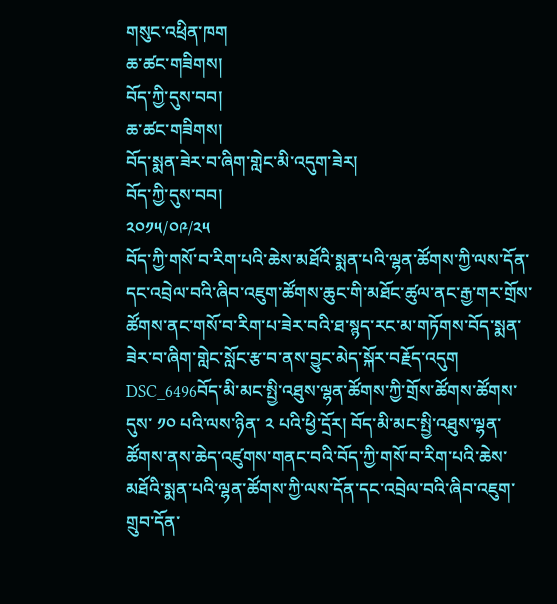གསུང་འཕྲིན་ཁག
ཆ་ཚང་གཟིགས།
བོད་ཀྱི་དུས་བབ།
ཆ་ཚང་གཟིགས།
བོད་སྨན་ཟེར་བ་ཞིག་གླེང་མི་འདུག་ཟེར།
བོད་ཀྱི་དུས་བབ།
༢༠༡༥/༠༩/༢༥
བོད་ཀྱི་གསོ་བ་རིག་པའི་ཆེས་མཐོའི་སྨན་པའི་ལྷན་ཚོགས་ཀྱི་ལས་དོན་དང་འབྲེལ་བའི་ཞིབ་འཇུག་ཚོགས་ཆུང་གི་མཐོང་ཚུལ་ནང་རྒྱ་གར་གྲོས་ཚོགས་ནང་གསོ་བ་རིག་པ་ཟེར་བའི་ཐ་སྙད་རང་མ་གཏོགས་བོད་སྨན་ཟེར་བ་ཞིག་གླེང་སློང་རྩ་བ་ནས་བྱུང་མེད་སྐོར་བརྗོད་འདུག
DSC_6496བོད་མི་མང་སྤྱི་འཐུས་ལྷན་ཚོགས་ཀྱི་གྲོས་ཚོགས་ཚོགས་དུས་ ༡༠ པའི་ལས་ཉིན་ ༢ པའི་ཕྱི་དྲོར། བོད་མི་མང་སྤྱི་འཐུས་ལྷན་ཚོགས་ནས་ཆེད་འཛུགས་གནང་བའི་བོད་ཀྱི་གསོ་བ་རིག་པའི་ཆེས་མཐོའི་སྨན་པའི་ལྷན་ཚོགས་ཀྱི་ལས་དོན་དང་འབྲེལ་བའི་ཞིབ་འཇུག་གྲུབ་དོན་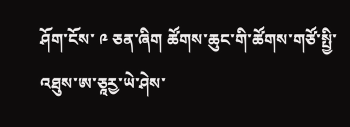ཤོག་ངོས་ ༩ ཅན་ཞིག ཚོགས་ཆུང་གི་ཚོགས་གཙོ་སྤྱི་འཐུས་ཨ་ཅཱརྱ་ཡེ་ཤེས་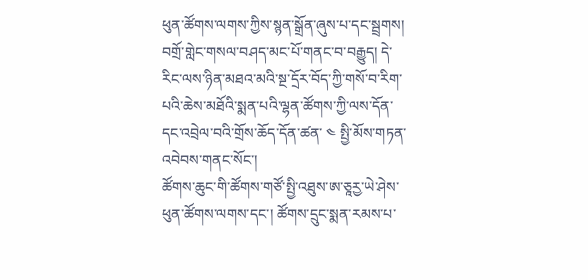ཕུན་ཚོགས་ལགས་ཀྱིས་སྙན་སྒྲོན་ཞུས་པ་དང་སྦྲགས། བགྲོ་གླེང་གསལ་བཤད་མང་པོ་གནང་བ་བརྒྱུད། དེ་རིང་ལས་ཉིན་མཐའ་མའི་སྔ་དྲོར་བོད་ཀྱི་གསོ་བ་རིག་པའི་ཆེས་མཐོའི་སྨན་པའི་ལྷན་ཚོགས་ཀྱི་ལས་དོན་དང་འབྲེལ་བའི་གྲོས་ཆོད་དོན་ཚན་ ༤ སྤྱི་མོས་གཏན་འབེབས་གནང་སོང་།
ཚོགས་ཆུང་གི་ཚོགས་གཙོ་སྤྱི་འཐུས་ཨ་ཅཱརྱ་ཡེ་ཤེས་ཕུན་ཚོགས་ལགས་དང་། ཚོགས་དྲུང་སྨན་རམས་པ་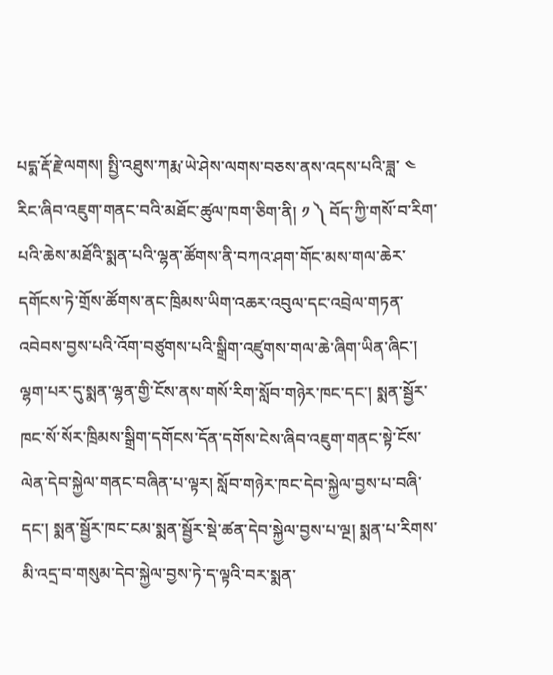པདྨ་རྡོ་རྗེ་ལགས། སྤྱི་འཐུས་ཀརྨ་ཡེ་ཤེས་ལགས་བཅས་ནས་འདས་པའི་ཟླ་ ༤ རིང་ཞིབ་འཇུག་གནང་བའི་མཐོང་ཚུལ་ཁག་ཅིག་ནི། ༡ ༽ བོད་ཀྱི་གསོ་བ་རིག་པའི་ཆེས་མཐོའི་སྨན་པའི་ལྷན་ཚོགས་ནི་བཀའ་ཤག་གོང་མས་གལ་ཆེར་དགོངས་ཏེ་གྲོས་ཚོགས་ནང་ཁྲིམས་ཡིག་འཆར་འབུལ་དང་འབྲེལ་གཏན་འབེབས་བྱས་པའི་འོག་བཙུགས་པའི་སྒྲིག་འཛུགས་གལ་ཆེ་ཞིག་ཡིན་ཞིང་། ལྷག་པར་དུ་སྨན་ལྷན་གྱི་ངོས་ནས་གསོ་རིག་སློབ་གཉེར་ཁང་དང་། སྨན་སྦྱོར་ཁང་སོ་སོར་ཁྲིམས་སྒྲིག་དགོངས་དོན་དགོས་ངེས་ཞིབ་འཇུག་གནང་སྟེ་ངོས་ལེན་དེབ་སྐྱེལ་གནང་བཞིན་པ་ལྟར། སློབ་གཉེར་ཁང་དེབ་སྐྱེལ་བྱས་པ་བཞི་དང་། སྨན་སྦྱོར་ཁང་ངམ་སྨན་སྦྱོར་སྡེ་ཚན་དེབ་སྐྱེལ་བྱས་པ་ལྔ། སྨན་པ་རིགས་མི་འདྲ་བ་གསུམ་དེབ་སྐྱེལ་བྱས་ཏེ་ད་ལྟའི་བར་སྨན་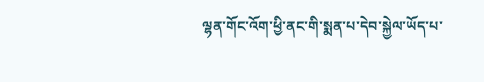ལྷན་གོང་འོག་ཕྱི་ནང་གི་སྨན་པ་དེབ་སྐྱེལ་ཡོད་པ་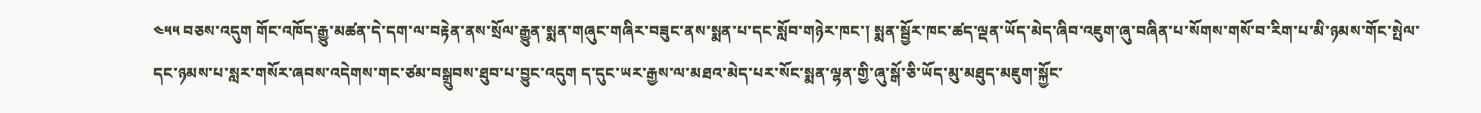༤༥༥ བཅས་འདུག གོང་འཁོད་རྒྱུ་མཚན་དེ་དག་ལ་བརྟེན་ནས་སྲོལ་རྒྱུན་སྨན་གཞུང་གཞིར་བཟུང་ནས་སྨན་པ་དང་སློབ་གཉེར་ཁང་། སྨན་སྦྱོར་ཁང་ཚད་ལྡན་ཡོད་མེད་ཞིབ་འཇུག་ཞུ་བཞིན་པ་སོགས་གསོ་བ་རིག་པ་མི་ཉམས་གོང་སྤེལ་དང་ཉམས་པ་སླར་གསོར་ཞབས་འདེགས་གང་ཙམ་བསྒྲུབས་ཐུབ་པ་བྱུང་འདུག ད་དུང་ཡར་རྒྱས་ལ་མཐའ་མེད་པར་སོང་སྨན་ལྷན་གྱི་ཞུ་སྒོ་ཅི་ཡོད་མུ་མཐུད་མཇུག་སྐྱོང་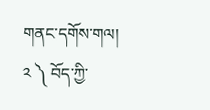གནང་དགོས་གལ།
༢ ༽ བོད་ཀྱི་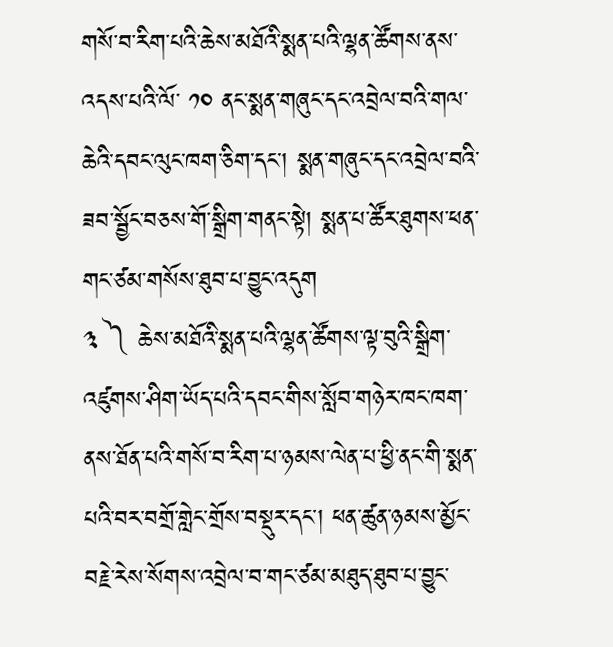གསོ་བ་རིག་པའི་ཆེས་མཐོའི་སྨན་པའི་ལྷན་ཚོགས་ནས་འདས་པའི་ལོ་ ༡༠ ནང་སྨན་གཞུང་དང་འབྲེལ་བའི་གལ་ཆེའི་དབང་ལུང་ཁག་ཅིག་དང་། སྨན་གཞུང་དང་འབྲེལ་བའི་ཟབ་སྦྱོང་བཅས་གོ་སྒྲིག་གནང་སྟེ། སྨན་པ་ཚོར་ཐུགས་ཕན་གང་ཙམ་གསོས་ཐུབ་པ་བྱུང་འདུག
༣ ༽ ཆེས་མཐོའི་སྨན་པའི་ལྷན་ཚོགས་ལྟ་བུའི་སྒྲིག་འཛུགས་ཤིག་ཡོད་པའི་དབང་གིས་སློབ་གཉེར་ཁང་ཁག་ནས་ཐོན་པའི་གསོ་བ་རིག་པ་ཉམས་ལེན་པ་ཕྱི་ནང་གི་སྨན་པའི་བར་བགྲོ་གླེང་གྲོས་བསྡུར་དང་། ཕན་ཚུན་ཉམས་མྱོང་བརྗེ་རེས་སོགས་འབྲེལ་བ་གང་ཙམ་མཐུད་ཐུབ་པ་བྱུང་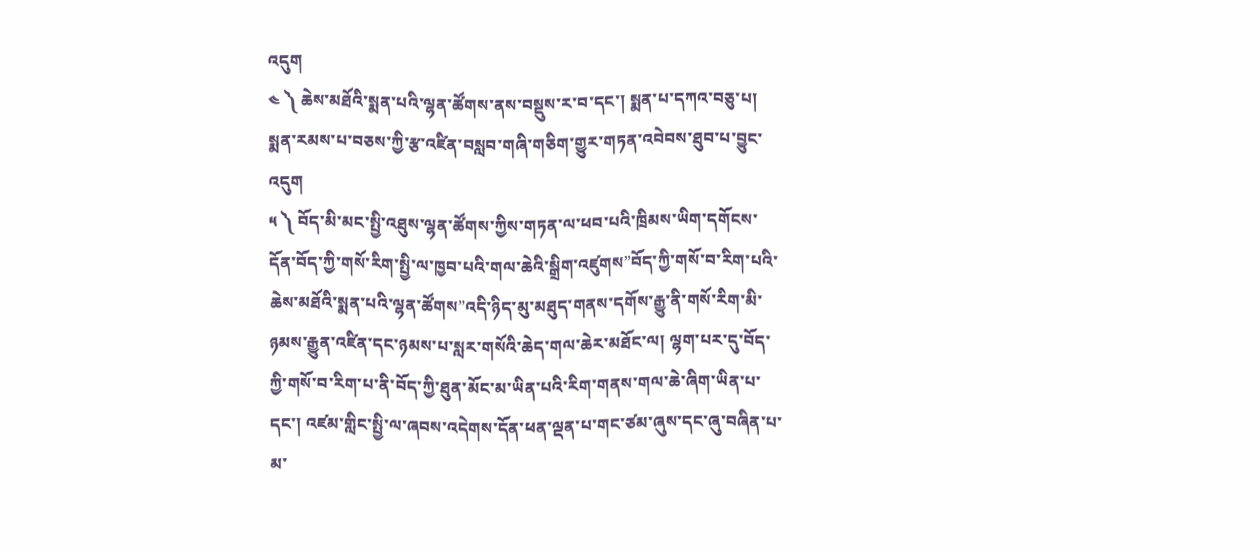འདུག
༤ ༽ ཆེས་མཐོའི་སྨན་པའི་ལྷན་ཚོགས་ནས་བསྡུས་ར་བ་དང་། སྨན་པ་དཀའ་བཅུ་པ། སྨན་རམས་པ་བཅས་ཀྱི་རྩ་འཛིན་བསླབ་གཞི་གཅིག་གྱུར་གཏན་འབེབས་ཐུབ་པ་བྱུང་འདུག
༥ ༽ བོད་མི་མང་སྤྱི་འཐུས་ལྷན་ཚོགས་ཀྱིས་གཏན་ལ་ཕབ་པའི་ཁྲིམས་ཡིག་དགོངས་དོན་བོད་ཀྱི་གསོ་རིག་སྤྱི་ལ་ཁྱབ་པའི་གལ་ཆེའི་སྒྲིག་འཛུགས”བོད་ཀྱི་གསོ་བ་རིག་པའི་ཆེས་མཐོའི་སྨན་པའི་ལྷན་ཚོགས”འདི་ཉིད་མུ་མཐུད་གནས་དགོས་རྒྱུ་ནི་གསོ་རིག་མི་ཉམས་རྒྱུན་འཛིན་དང་ཉམས་པ་སླར་གསོའི་ཆེད་གལ་ཆེར་མཐོང་ལ། ལྷག་པར་དུ་བོད་ཀྱི་གསོ་བ་རིག་པ་ནི་བོད་ཀྱི་ཐུན་མོང་མ་ཡིན་པའི་རིག་གནས་གལ་ཆེ་ཞིག་ཡིན་པ་དང་། འཛམ་གླིང་སྤྱི་ལ་ཞབས་འདེགས་དོན་ཕན་ལྡན་པ་གང་ཙམ་ཞུས་དང་ཞུ་བཞིན་པ་མ་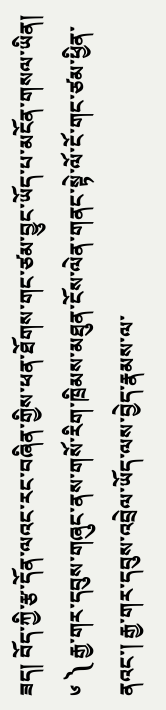ཟད། བོད་ཀྱི་རྩ་དོན་ལའང་རང་བཞིན་གྱིས་ཕན་ཐོགས་གང་ཙམ་བྱུང་ཡོད་པ་མངོན་གསལ་ཡིན།
༦ ༽ རྒྱ་གར་དབུས་གཞུང་ནས་གསོ་རིག་ཁྲིམས་མཐུན་ངོས་ལེན་གནང་སྟེ་ལོ་ངོ་གང་ཙམ་ཕྱིན་ནའང་། རྒྱ་གར་དབུས་འབྲེལ་ཡོད་ལས་བྱེད་རྣམས་ལ་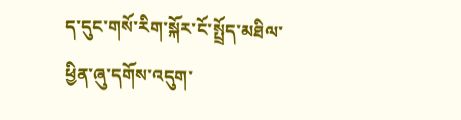ད་དུང་གསོ་རིག་སྐོར་ངོ་སྤྲོད་མཐིལ་ཕྱིན་ཞུ་དགོས་འདུག་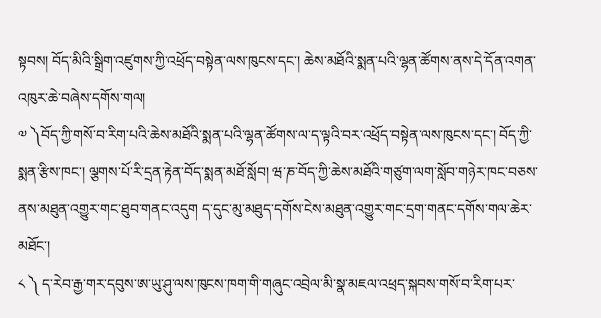སྟབས། བོད་མིའི་སྒྲིག་འཛུགས་ཀྱི་འཕྲོད་བསྟེན་ལས་ཁུངས་དང་། ཆེས་མཐོའི་སྨན་པའི་ལྷན་ཚོགས་ནས་དེ་དོན་འགན་འཁུར་ཆེ་བཞེས་དགོས་གལ།
༧ ༽བོད་ཀྱི་གསོ་བ་རིག་པའི་ཆེས་མཐོའི་སྨན་པའི་ལྷན་ཚོགས་ལ་ད་ལྟའི་བར་འཕྲོད་བསྟེན་ལས་ཁུངས་དང་། བོད་ཀྱི་སྨན་རྩིས་ཁང་། ལྕགས་པོ་རི་དྲན་རྟེན་བོད་སྨན་མཐོ་སློབ། ཝ་ཎ་བོད་ཀྱི་ཆེས་མཐོའི་གཙུག་ལག་སློབ་གཉེར་ཁང་བཅས་ནས་མཐུན་འགྱུར་གང་ཐུབ་གནང་འདུག ད་དུང་མུ་མཐུད་དགོས་ངེས་མཐུན་འགྱུར་གང་དྲག་གནང་དགོས་གལ་ཆེར་མཐོང་།
༨ ༽ ད་རེབ་རྒྱ་གར་དབུས་ཨ་ཡུ་ཤུ་ལས་ཁུངས་ཁག་གི་གཞུང་འབྲེལ་མི་སྣ་མཇལ་འཕྲད་སྐབས་གསོ་བ་རིག་པར་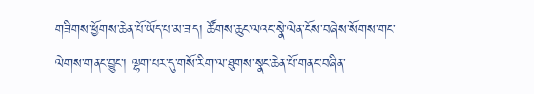གཟིགས་ཕྱོགས་ཆེན་པོ་ཡོད་པ་མ་ཟད། ཚོགས་ཆུང་ལའང་སྣེ་ལེན་ངོས་བཞེས་སོགས་གང་ལེགས་གནང་བྱུང་། ལྷག་པར་དུ་གསོ་རིག་ལ་ཐུགས་སྣང་ཆེན་པོ་གནང་བཞིན་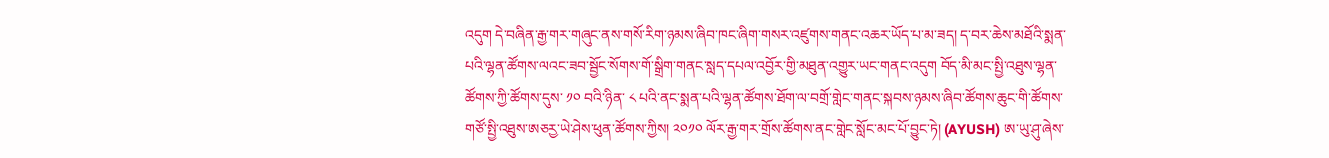འདུག དེ་བཞིན་རྒྱ་གར་གཞུང་ནས་གསོ་རིག་ཉམས་ཞིབ་ཁང་ཞིག་གསར་འཛུགས་གནང་འཆར་ཡོད་པ་མ་ཟད། ད་བར་ཆེས་མཐོའི་སྨན་པའི་ལྷན་ཚོགས་ལའང་ཟབ་སྦྱོང་སོགས་གོ་སྒྲིག་གནང་སླད་དཔལ་འབྱོར་གྱི་མཐུན་འགྱུར་ཡང་གནང་འདུག བོད་མི་མང་སྤྱི་འཐུས་ལྷན་ཚོགས་ཀྱི་ཚོགས་དུས་ ༡༠ བའི་ཉིན་ ༨ པའི་ནང་སྨན་པའི་ལྷན་ཚོགས་ཐོག་ལ་བགྲོ་གླེང་གནང་སྐབས་ཉམས་ཞིབ་ཚོགས་ཆུང་གི་ཚོགས་གཙོ་སྤྱི་འཐུས་ཨཅརྱ་ཡེ་ཤེས་ཕུན་ཚོགས་ཀྱིས། ༢༠༡༠ ལོར་རྒྱ་གར་གྲོས་ཚོགས་ནང་གླེང་སློང་མང་པོ་བྱུང་ཏེ། (AYUSH) ཨ་ཡུ་ཤུ་ཞེས་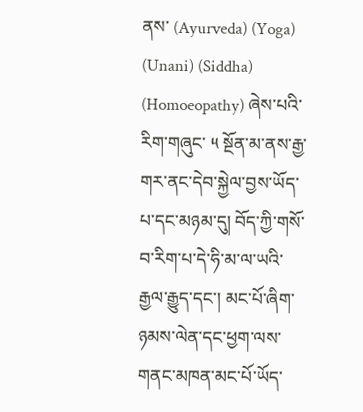ནས་ (Ayurveda) (Yoga) (Unani) (Siddha) (Homoeopathy) ཞེས་པའི་རིག་གཞུང་ ༥ སྔོན་མ་ནས་རྒྱ་གར་ནང་དེབ་སྐྱེལ་བྱས་ཡོད་པ་དང་མཉམ་དུ། བོད་ཀྱི་གསོ་བ་རིག་པ་དེ་ཧི་མ་ལ་ཡའི་རྒྱལ་རྒྱུད་དང་། མང་པོ་ཞིག་ཉམས་ལེན་དང་ཕྱག་ལས་གནང་མཁན་མང་པོ་ཡོད་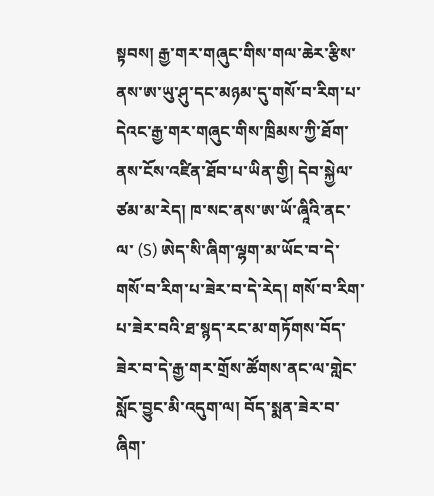སྟབས། རྒྱ་གར་གཞུང་གིས་གལ་ཆེར་རྩིས་ནས་ཨ་ཡུ་ཤུ་དང་མཉམ་དུ་གསོ་བ་རིག་པ་དེའང་རྒྱ་གར་གཞུང་གིས་ཁྲིམས་ཀྱི་ཐོག་ནས་ངོས་འཛིན་ཐོབ་པ་ཡིན་གྱི། དེབ་སྐྱེལ་ཙམ་མ་རེད། ཁ་སང་ནས་ཨ་ཡོ་ཞཱིའི་ནང་ལ་ (S) ཨེད་སི་ཞིག་ལྷག་མ་ཡོང་བ་དེ་གསོ་བ་རིག་པ་ཟེར་བ་དེ་རེད། གསོ་བ་རིག་པ་ཟེར་བའི་ཐ་སྙད་རང་མ་གཏོགས་བོད་ཟེར་བ་དེ་རྒྱ་གར་གྲོས་ཚོགས་ནང་ལ་གླེང་སློང་བྱུང་མི་འདུག་ལ། བོད་སྨན་ཟེར་བ་ཞིག་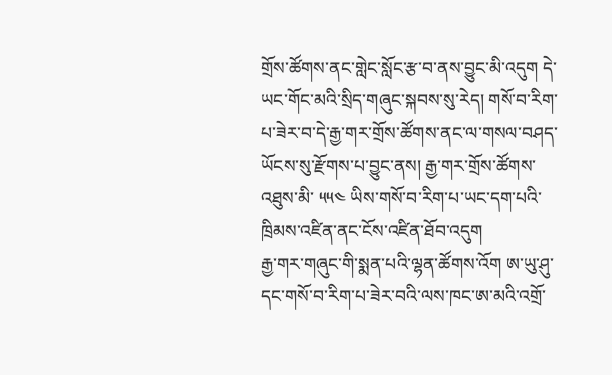གྲོས་ཚོགས་ནང་གླེང་སློང་རྩ་བ་ནས་བྱུང་མི་འདུག དེ་ཡང་གོང་མའི་སྲིད་གཞུང་སྐབས་སུ་རེད། གསོ་བ་རིག་པ་ཟེར་བ་དེ་རྒྱ་གར་གྲོས་ཚོགས་ནང་ལ་གསལ་བཤད་ཡོངས་སུ་རྫོགས་པ་བྱུང་ནས། རྒྱ་གར་གྲོས་ཚོགས་འཐུས་མི་ ༥༥༤ ཡིས་གསོ་བ་རིག་པ་ཡང་དག་པའི་ཁྲིམས་འཛིན་ནང་ངོས་འཛིན་ཐོབ་འདུག
རྒྱ་གར་གཞུང་གི་སྨན་པའི་ལྷན་ཚོགས་འོག ཨ་ཡུ་ཤུ་དང་གསོ་བ་རིག་པ་ཟེར་བའི་ལས་ཁང་ཨ་མའི་འགྲོ་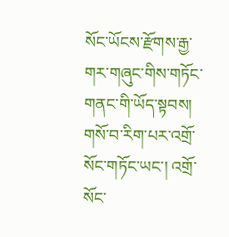སོང་ཡོངས་རྫོགས་རྒྱ་གར་གཞུང་གིས་གཏོང་གནང་གི་ཡོད་སྟབས། གསོ་བ་རིག་པར་འགྲོ་སོང་གཏོང་ཡང་། འགྲོ་སོང་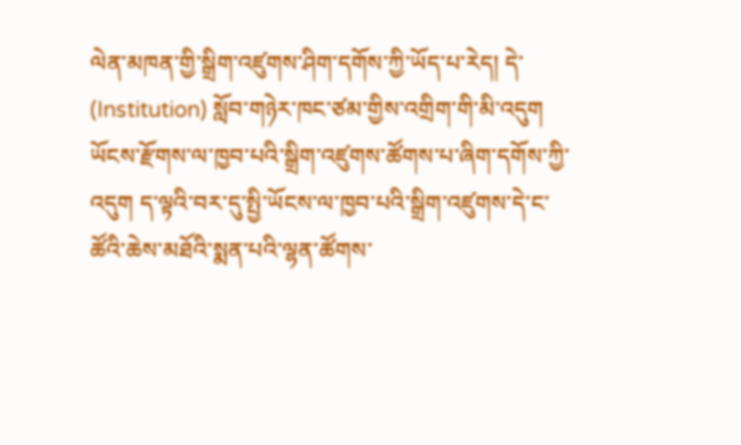ལེན་མཁན་གྱི་སྒྲིག་འཛུགས་ཤིག་དགོས་ཀྱི་ཡོད་པ་རེད། དེ་ (Institution) སློབ་གཉེར་ཁང་ཙམ་གྱིས་འགྲིག་གི་མི་འདུག ཡོངས་རྫོགས་ལ་ཁྱབ་པའི་སྒྲིག་འཛུགས་ཚོགས་པ་ཞིག་དགོས་ཀྱི་འདུག ད་ལྟའི་བར་དུ་སྤྱི་ཡོངས་ལ་ཁྱབ་པའི་སྒྲིག་འཛུགས་དེ་ང་ཚོའི་ཆེས་མཐོའི་སྨན་པའི་ལྷན་ཚོགས་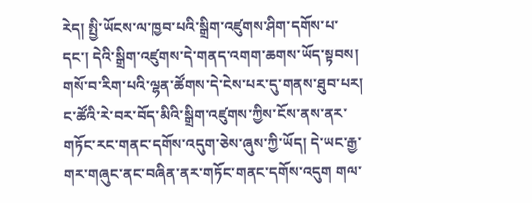རེད། སྤྱི་ཡོངས་ལ་ཁྱབ་པའི་སྒྲིག་འཛུགས་ཤིག་དགོས་པ་དང་། དེའི་སྒྲིག་འཛུགས་དེ་གནད་འགག་ཆགས་ཡོད་སྟབས། གསོ་བ་རིག་པའི་ལྷན་ཚོགས་དེ་ངེས་པར་དུ་གནས་ཐུབ་པར། ང་ཚོའི་རེ་བར་བོད་མིའི་སྒྲིག་འཛུགས་ཀྱིས་ངོས་ནས་ནར་གཏོང་རང་གནང་དགོས་འདུག་ཅེས་ཞུས་ཀྱི་ཡོད། དེ་ཡང་རྒྱ་གར་གཞུང་ནང་བཞིན་ནར་གཏོང་གནང་དགོས་འདུག གལ་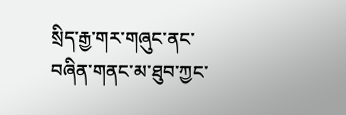སྲིད་རྒྱ་གར་གཞུང་ནང་བཞིན་གནང་མ་ཐུབ་ཀྱང་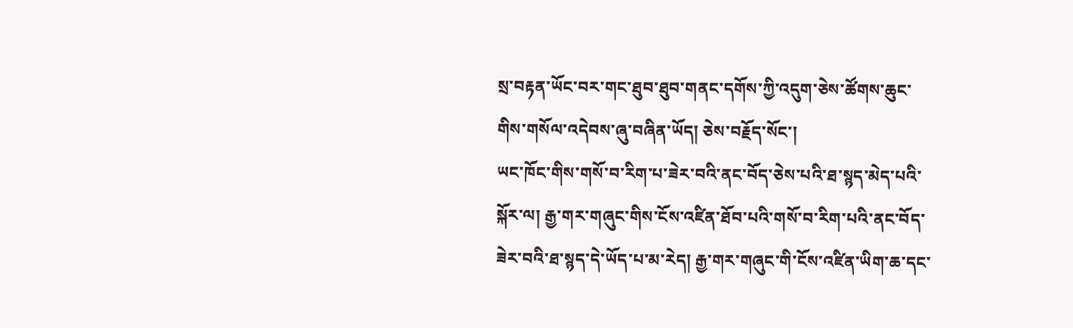སྲ་བརྟན་ཡོང་བར་གང་ཐུབ་ཐུབ་གནང་དགོས་ཀྱི་འདུག་ཅེས་ཚོགས་ཆུང་གིས་གསོལ་འདེབས་ཞུ་བཞིན་ཡོད། ཅེས་བརྗོད་སོང་།
ཡང་ཁོང་གིས་གསོ་བ་རིག་པ་ཟེར་བའི་ནང་བོད་ཅེས་པའི་ཐ་སྙད་མེད་པའི་སྐོར་ལ། རྒྱ་གར་གཞུང་གིས་ངོས་འཛིན་ཐོབ་པའི་གསོ་བ་རིག་པའི་ནང་བོད་ཟེར་བའི་ཐ་སྙད་དེ་ཡོད་པ་མ་རེད། རྒྱ་གར་གཞུང་གི་ངོས་འཛིན་ཡིག་ཆ་དང་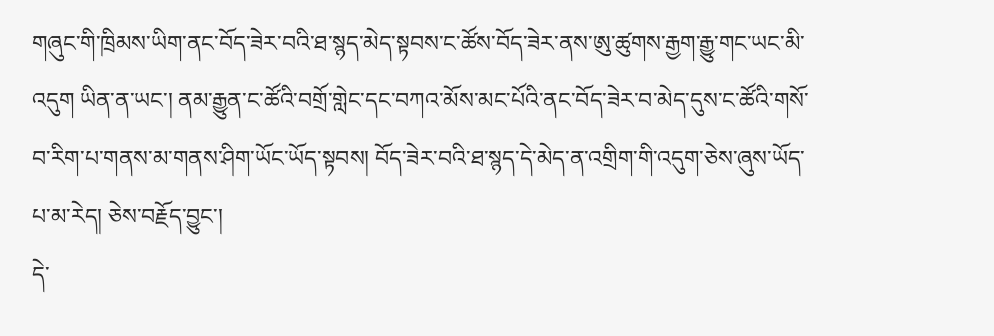གཞུང་གི་ཁྲིམས་ཡིག་ནང་བོད་ཟེར་བའི་ཐ་སྙད་མེད་སྟབས་ང་ཚོས་བོད་ཟེར་ནས་ཨུ་ཚུགས་རྒྱག་རྒྱུ་གང་ཡང་མི་འདུག ཡིན་ན་ཡང་། ནམ་རྒྱུན་ང་ཚོའི་བགྲོ་གླེང་དང་བཀའ་མོས་མང་པོའི་ནང་བོད་ཟེར་བ་མེད་དུས་ང་ཚོའི་གསོ་བ་རིག་པ་གནས་མ་གནས་ཤིག་ཡོང་ཡོད་སྟབས། བོད་ཟེར་བའི་ཐ་སྙད་དེ་མེད་ན་འགྲིག་གི་འདུག་ཅེས་ཞུས་ཡོད་པ་མ་རེད། ཅེས་བརྗོད་བྱུང་།
དེ་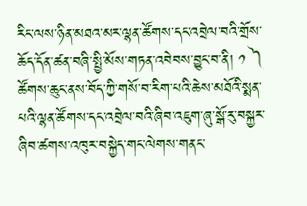རིང་ལས་ཉིན་མཐའ་མར་ལྷན་ཚོགས་དང་འབྲེལ་བའི་གྲོས་ཆོད་དོན་ཚན་བཞི་སྤྱི་མོས་གཏན་འབེབས་བྱུང་བ་ནི། ༡ ༽ ཚོགས་ཆུང་ནས་བོད་ཀྱི་གསོ་བ་རིག་པའི་ཆེས་མཐོའི་སྨན་པའི་ལྷན་ཚོགས་དང་འབྲེལ་བའི་ཞིབ་འཇུག་ཞུ་སྒོ་རུ་བསྐྱར་ཞིབ་ཚགས་འཁུར་བསྐྱེད་གང་ལེགས་གནང་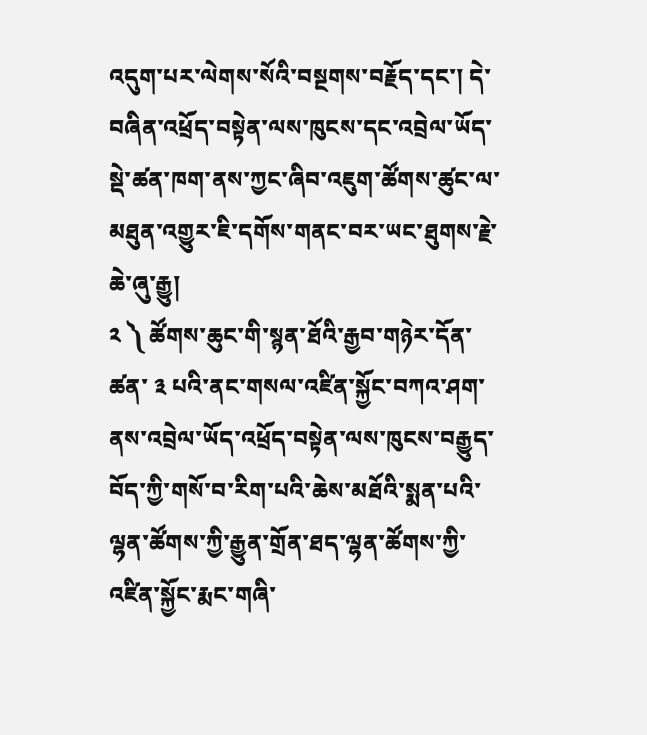འདུག་པར་ལེགས་སོའི་བསྔགས་བརྗོད་དང་། དེ་བཞིན་འཕྲོད་བསྟེན་ལས་ཁུངས་དང་འབྲེལ་ཡོད་སྡེ་ཚན་ཁག་ནས་ཀྱང་ཞིབ་འཇུག་ཚོགས་ཚུང་ལ་མཐུན་འགྱུར་ཇི་དགོས་གནང་བར་ཡང་ཐུགས་རྗེ་ཆེ་ཞུ་རྒྱུ།
༢ ༽ ཚོགས་ཆུང་གི་སྙན་ཐོའི་རྒྱབ་གཉེར་དོན་ཚན་ ༣ པའི་ནང་གསལ་འཛིན་སྐྱོང་བཀའ་ཤག་ནས་འབྲེལ་ཡོད་འཕྲོད་བསྟེན་ལས་ཁུངས་བརྒྱུད་བོད་ཀྱི་གསོ་བ་རིག་པའི་ཆེས་མཐོའི་སྨན་པའི་ལྷན་ཚོགས་ཀྱི་རྒྱུན་གྲོན་ཐད་ལྷན་ཚོགས་ཀྱི་འཛིན་སྐྱོང་རྨང་གཞི་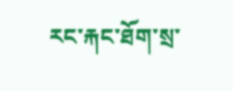རང་རྐང་ཐོག་སྲ་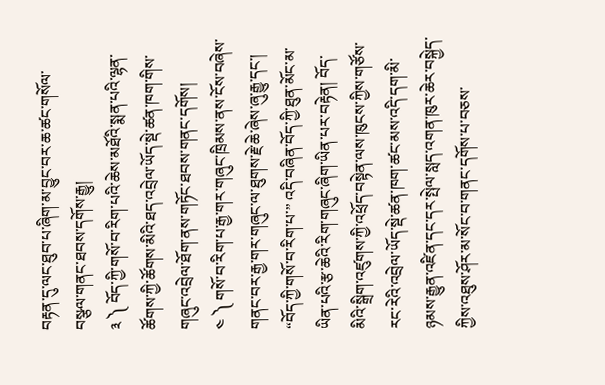བརྟན་དུ་ལང་ཐུབ་པ་ཞིག་མ་བྱུང་བར་ཆ་ཚང་གསོལ་བསྩལ་གནང་ཐབས་དགོས་རྒྱུ།
༣ ༽ བོད་ཀྱི་གསོ་བ་རིག་པའི་ཆེས་མཐོའི་སྨན་པའི་ལྷན་ཚོགས་ཀྱི་ཚོགས་མིའི་ཐད་འབྲེལ་ཡོད་སྡེ་ཚན་ཁག་གིས་གཞུང་འབྲེལ་ཐོག་ནས་གཏོང་ཐབས་གནང་དགོས།
༤ ༽ གསོ་བ་རིག་པ་རྒྱ་གར་གཞུང་ཁྲིམས་ནས་ངོས་བཞེས་གནང་བར་རྒྱ་གར་གཞུང་ལ་ཐུགས་རྗེ་ཆེ་ཞེས་ཞུ་རྒྱུ་དང་། “བོད་ཀྱི་གསོ་བ་རིག་པ་” འདི་བཞིན་བོད་ཀྱི་ཐུན་མོང་མ་ཡིན་པའི་རྩ་ཆེའི་རིག་གཞུང་ཞིག་ཡིན་པར་བརྟེན། བོད་མིའི་སྒྲིག་འཛུགས་ཀྱི་འཕྲོད་བསྟེན་ལས་ཁུངས་ཀྱིས་གཙོས་རང་རེའི་འབྲེལ་ཡོད་སྡེ་ཚན་ཁག་ཚང་མས་འདི་དག་མི་ཉམས་རྒྱུན་འཛིན་དང་དར་སྤེལ་སླད་འགན་ཁུར་ཆེར་བསྐྱེད་ཀྱིས་འཐུས་ཤོར་མ་སོང་བ་གནང་དགོས་པ་བཅས་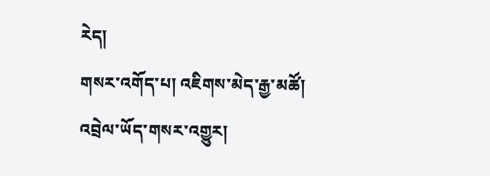རེད།
གསར་འགོད་པ། འཇིགས་མེད་རྒྱ་མཚོ།
འབྲེལ་ཡོད་གསར་འགྱུར།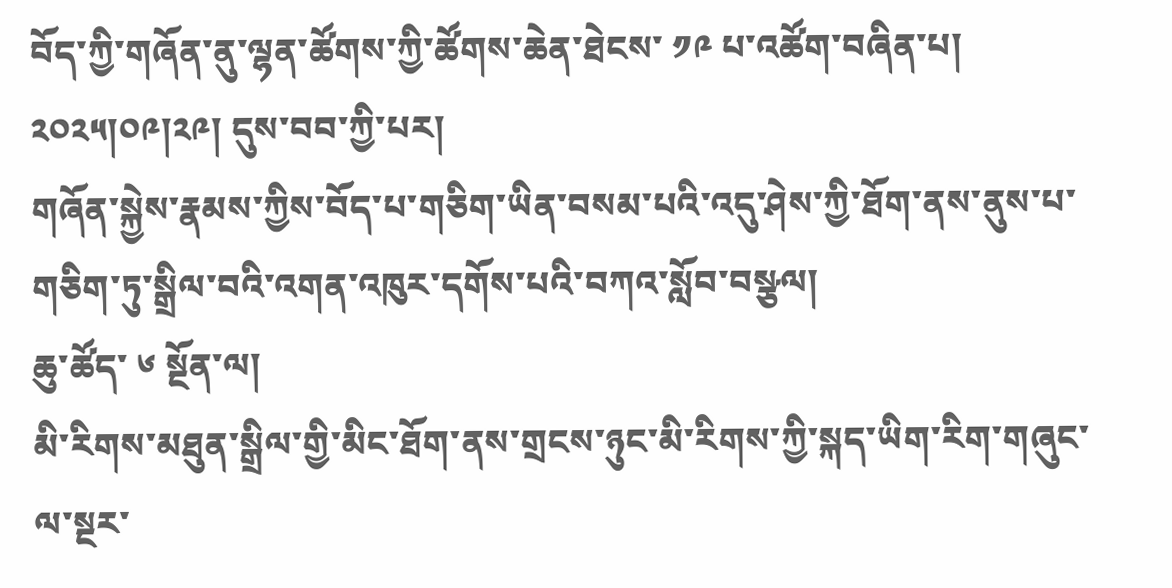བོད་ཀྱི་གཞོན་ནུ་ལྷན་ཚོགས་ཀྱི་ཚོགས་ཆེན་ཐེངས་ ༡༩ པ་འཚོག་བཞིན་པ། ༢༠༢༥།༠༩།༢༩། དུས་བབ་ཀྱི་པར།
གཞོན་སྐྱེས་རྣམས་ཀྱིས་བོད་པ་གཅིག་ཡིན་བསམ་པའི་འདུ་ཤེས་ཀྱི་ཐོག་ནས་ནུས་པ་གཅིག་ཏུ་སྒྲིལ་བའི་འགན་འཁུར་དགོས་པའི་བཀའ་སློབ་བསྩལ།
ཆུ་ཚོད་ ༦ སྔོན་ལ།
མི་རིགས་མཐུན་སྒྲིལ་གྱི་མིང་ཐོག་ནས་གྲངས་ཉུང་མི་རིགས་ཀྱི་སྐད་ཡིག་རིག་གཞུང་ལ་སྔར་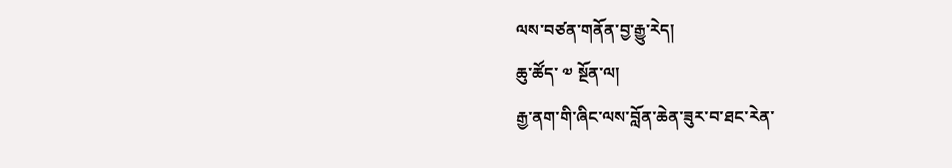ལས་བཙན་གནོན་བྱ་རྒྱུ་རེད།
ཆུ་ཚོད་ ༧ སྔོན་ལ།
རྒྱ་ནག་གི་ཞིང་ལས་བློན་ཆེན་ཟུར་བ་ཐང་རེན་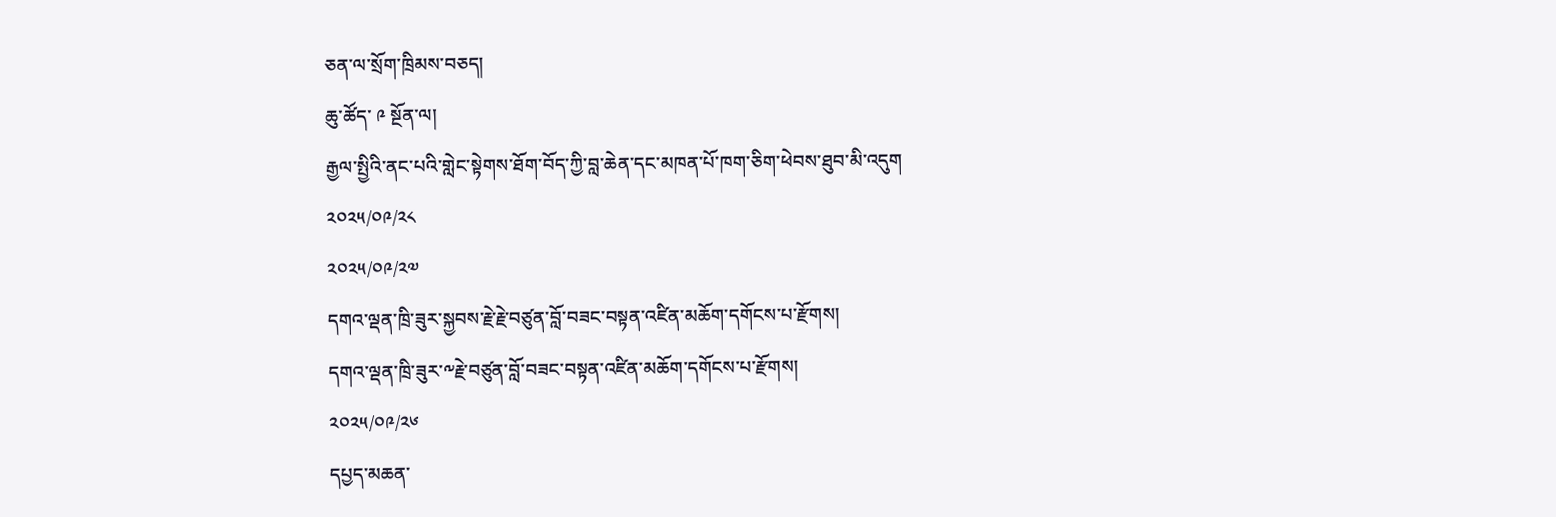ཅན་ལ་སྲོག་ཁྲིམས་བཅད།
ཆུ་ཚོད་ ༩ སྔོན་ལ།
རྒྱལ་སྤྱིའི་ནང་པའི་གླེང་སྟེགས་ཐོག་བོད་ཀྱི་བླ་ཆེན་དང་མཁན་པོ་ཁག་ཅིག་ཕེབས་ཐུབ་མི་འདུག
༢༠༢༥/༠༩/༢༨
༢༠༢༥/༠༩/༢༧
དགའ་ལྡན་ཁྲི་ཟུར་སྐྱབས་རྗེ་རྗེ་བཙུན་བློ་བཟང་བསྟན་འཛིན་མཆོག་དགོངས་པ་རྫོགས།
དགའ་ལྡན་ཁྲི་ཟུར་༸རྗེ་བཙུན་བློ་བཟང་བསྟན་འཛིན་མཆོག་དགོངས་པ་རྫོགས།
༢༠༢༥/༠༩/༢༦
དཔྱད་མཆན་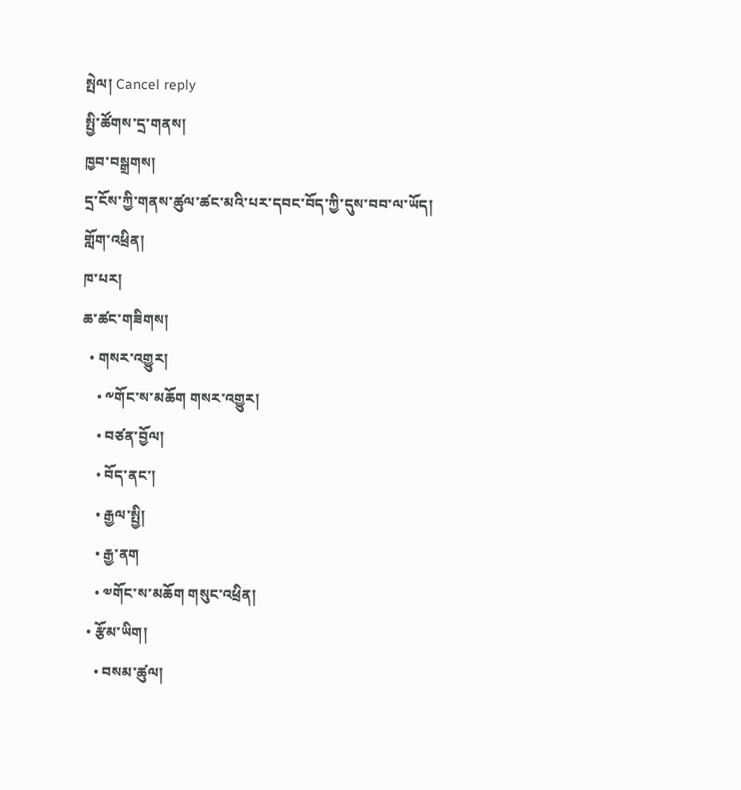སྤེལ། Cancel reply
སྤྱི་ཚོགས་དྲ་གནས།
ཁྱབ་བསྒྲགས།
དྲ་ངོས་ཀྱི་གནས་ཚུལ་ཚང་མའི་པར་དབང་བོད་ཀྱི་དུས་བབ་ལ་ཡོད།
གློག་འཕྲིན།
ཁ་པར།
ཆ་ཚང་གཟིགས།
  • གསར་འགྱུར།
    • ༸གོང་ས་མཆོག གསར་འགྱུར།
    • བཙན་བྱོལ།
    • བོད་ནང་།
    • རྒྱལ་སྤྱི།
    • རྒྱ་ནག
    • ༧གོང་ས་མཆོག གསུང་འཕྲིན།
  • རྩོམ་ཡིག།
    • བསམ་ཚུལ།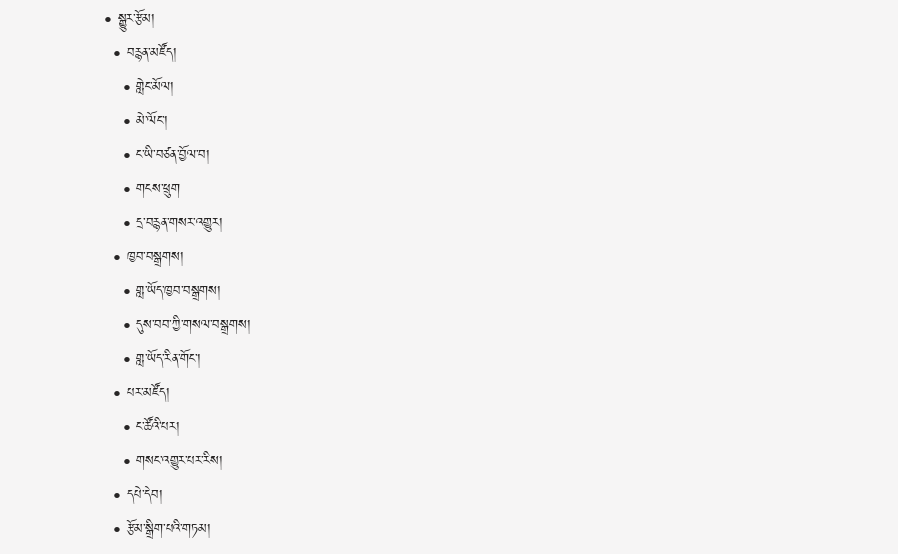• སྒྱུར་རྩོམ།
  • བརྙན་མཛོད།
    • གླེང་མོལ།
    • མེ་ལོང་།
    • ང་ཡི་བཙན་བྱོལ་བ།
    • གངས་ཕྲུག
    • དྲ་བརྙན་གསར་འགྱུར།
  • ཁྱབ་བསྒྲགས།
    • གླ་ཡོད་ཁྱབ་བསྒྲགས།
    • དུས་བབ་ཀྱི་གསལ་བསྒྲགས།
    • གླ་ཡོད་རིན་གོང་།
  • པར་མཛོད།
    • ང་ཚོའི་པར།
    • གསང་འགྱུར་པར་རིས།
  • དཔེ་དེབ།
  • རྩོམ་སྒྲིག་པའི་གཏམ།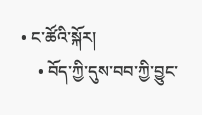• ང་ཚོའི་སྐོར།
    • བོད་ཀྱི་དུས་བབ་ཀྱི་བྱུང་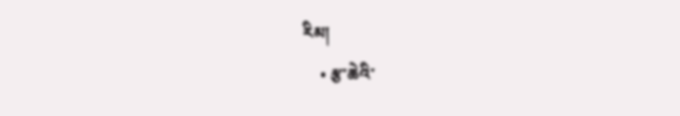རིམ།
    • རྩ་ཆེའི་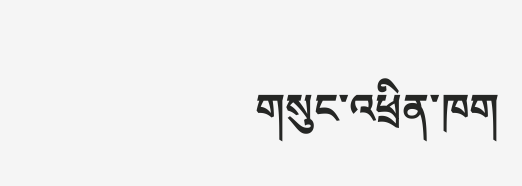གསུང་འཕྲིན་ཁག